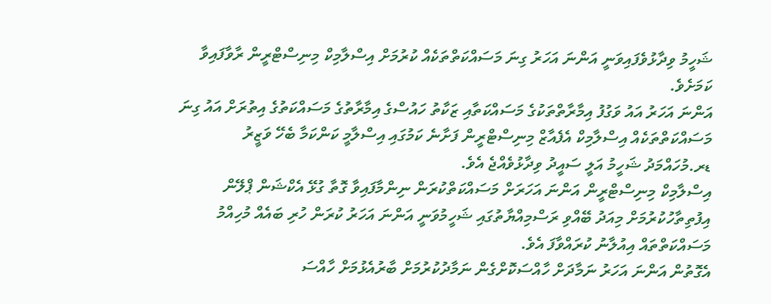ޝަހީމު ވިދާޅުވެފައިވަނީ އަންނަ އަހަރު ގިނަ މަސައްކަތްތަކެއް ކުރުމަށް އިސްލާމިކް މިނިސްޓްރީން ރާވާފައިވާ ކަމަށެވެ.
އަންނަ އަހަރު އައު ވަގުފު އިމާރާތްތަކުގެ މަސައްކަތާއި ޒަކާތު ހައުސްގެ އިމާރާތުގެ މަސައްކަތުގެ އިތުރަށް އައު ގިނަ މަސައްކަތްތަކެއް އިސްލާމިކް އެފެއާޒް މިނިސްޓްރީން ފަށާނެ ކަމުގައި އިސްލާމީ ކަންކަމާ ބެހޭ ވަޒީރު ޑރ.މުހައްމަދު ޝަހީމު އަލީ ސައީދު ވިދާޅުވެއްޖެ އެވެ.
އިސްލާމިކް މިނިސްޓްރީން އަންނަ އަހަރަށް މަސައްކަތްކުރަން ނިންމާފައިވާ ގޮތާ ގުޅޭ އެކްޝަން ޕްލޭން އިފުތިތާހުކުރުމަށް މިއަދު ބޭއްވި ރަސްމިއްޔާތުގައި ޝަހީމުވަނީ އަންނަ އަހަރު ކުރަން ހުރި ބައެއް މުހިއްމު މަސައްކަތްތައް އިއުލާނު ކުރައްވާފަ އެވެ.
އެގޮތުން އަންނަ އަހަރު ނަމާދަށް ހާއްސަކޮށްގެން ނަމާދުކުރުމަށް ބާރުއެޅުމަށް ހާއްސަ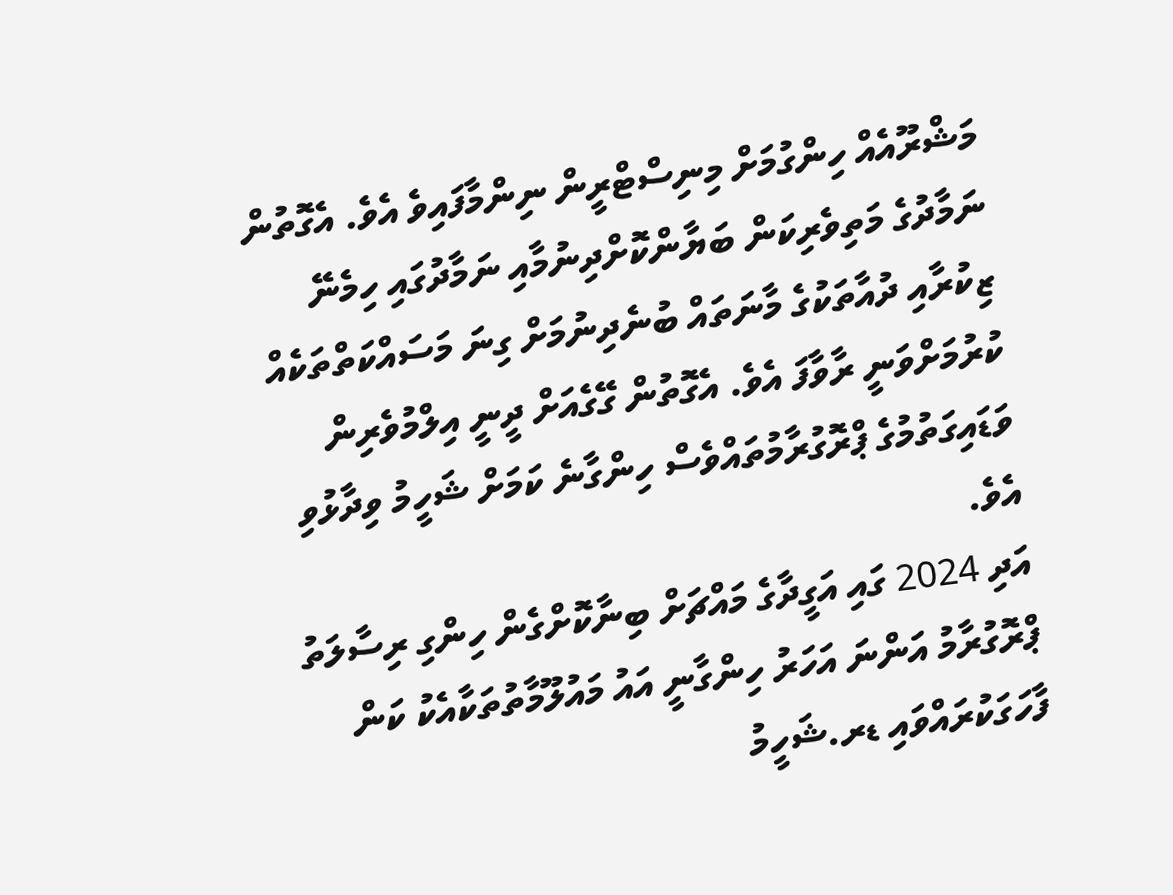މަޝްރޫއެއް ހިންގުމަށް މިނިސްޓްރީން ނިންމާފައިވެ އެވެ. އެގޮތުން ނަމާދުގެ މަތިވެރިކަން ބަޔާންކޮށްދިނުމާއި ނަމާދުގައި ހިމެނޭ ޒިކުރާއި ދުއާތަކުގެ މާނަތައް ބުނެދިނުމަށް ގިނަ މަސައްކަތްތަކެއް ކުރުމަށްވަނީ ރާވާފަ އެވެ. އެގޮތުން ގޭގެއަށް ދީނީ އިލްމުވެރިން ވަޑައިގަތުމުގެ ޕްރޮގުރާމުތައްވެސް ހިންގާނެ ކަމަށް ޝަހީމު ވިދާޅުވި އެވެ.
އަދި 2024 ގައި އަގީދާގެ މައްޗަށް ބިނާކޮށްގެން ހިންގި ރިސާލަތު ޕްރޮގުރާމު އަންނަ އަހަރު ހިންގާނީ އައު މައުލޫމާތުތަކާއެކު ކަން ފާހަގަކުރައްވައި ޑރ.ޝަހީމު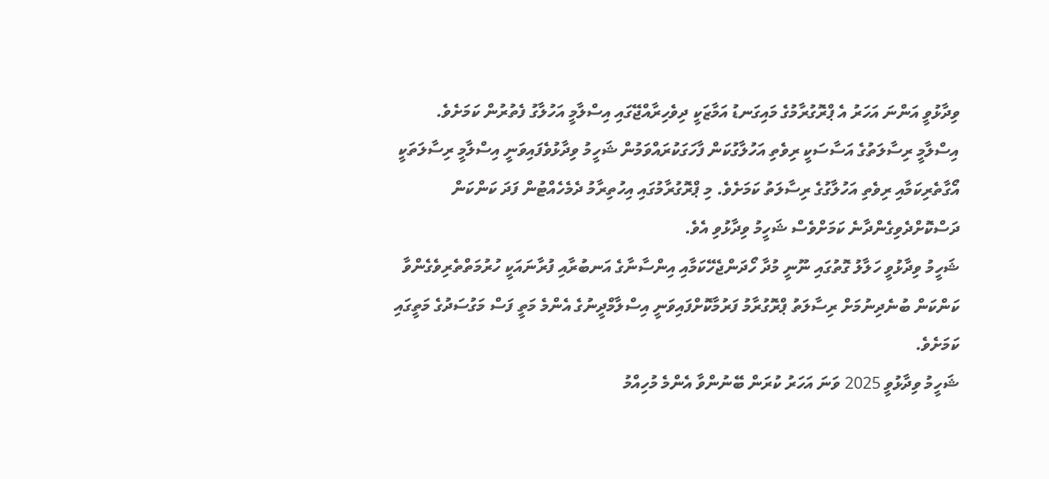ވިދާޅުވީ އަންނަ އަހަރު އެ ޕްރޮގުރާމުގެ މައިގަނޑު އަމާޒަކީ ދިވެހިރާއްޖޭގައި އިސްލާމީ އަހުލާގު ފެތުރުން ކަމަށެވެ.
އިސްލާމީ ރިސާލަތުގެ އަސާސަކީ ރިވެތި އަހުލާގުކަން ފާހަގަކުރައްވަމުން ޝަހީމު ވިދާޅުވެފައިވަނީ އިސްލާމީ ރިސާލަތަކީ އޯގާތެރިކަމާއި ރިވެތި އަހުލާގުގެ ރިސާލަތު ކަމަށެވެ. މި ޕްރޮގުރާމުގައި އިހުތިރާމު ދެމެހެއްޓުން ފަދަ ކަންކަން ދަސްކޮށްދެވިގެންދާނެ ކަމަށްވެސް ޝަހީމު ވިދާޅުވި އެވެ.
ޝަހީމު ވިދާޅުވީ ހަލާލު ގޮތުގައި ނޫނީ މުދާ ހޯދަންޖެހޭކަމާއި އިންސާނާގެ އަނބުރާއި ފުރާނައަކީ ހުރުމަތްތެރިވެގެންވާ ކަންކަން ބުނެދިނުމަށް ރިސާލަތު ޕްރޮގުރާމު ފަރުމާކޮށްފައިވަނީ އިސްލާމްދީނުގެ އެންމެ މަތީ ފަސް މަގުސަދުގެ މަތީގައި ކަމަށެވެ.
ޝަހީމު ވިދާޅުވީ 2025 ވަނަ އަހަރު ކުރަން ބޭނުންވާ އެންމެ މުހިއްމު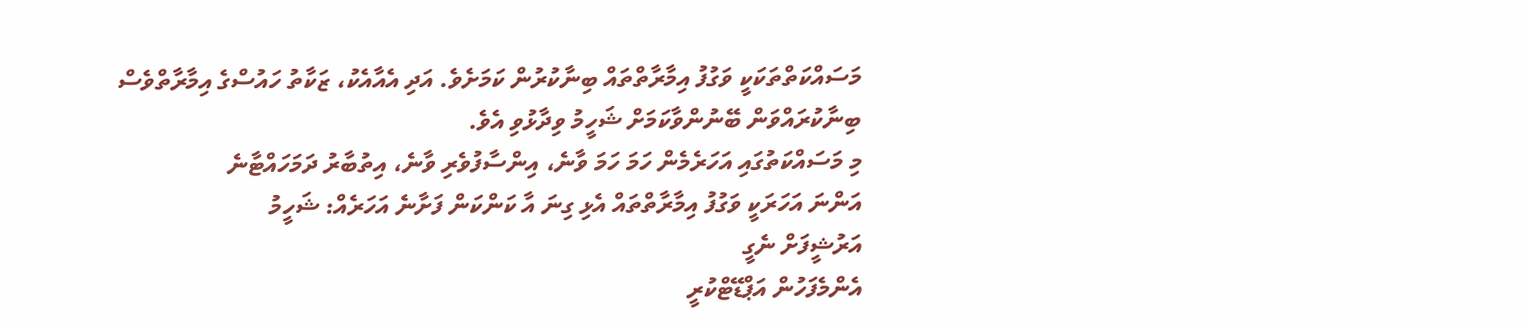މަސައްކަތްތަކަކީ ވަގުފު އިމާރާތްތައް ބިނާކުރުން ކަމަށެވެ. އަދި އެއާއެކު، ޒަކާތު ހައުސްގެ އިމާރާތްވެސް ބިނާކުރައްވަން ބޭނުންވާކަމަށް ޝަހީމު ވިދާޅުވި އެވެ.
މި މަސައްކަތުގައި އަހަރެމެން ހަމަ ހަމަ ވާނެ، އިންސާފުވެރި ވާނެ، އިތުބާރު ދަމަހައްޓާނެ
އަންނަ އަހަރަކީ ވަގުފު އިމާރާތްތައް އެޅި ގިނަ އާ ކަންކަން ފަށާނެ އަހަރެއް: ޝަހީމު
އަރުޝީފަށް ނެގީ
އެންމެފަހުން އަޕްޑޭޓްކުރީ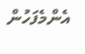އެންމެފަހުން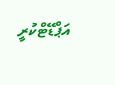އަޕްޑޭޓްކުރީ